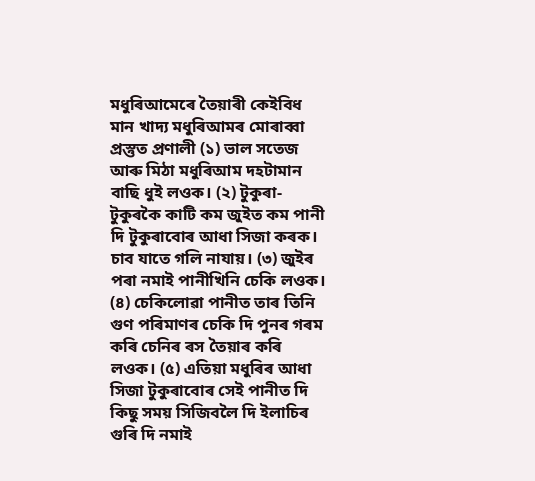মধুৰিআমেৰে তৈয়াৰী কেইবিধ মান খাদ্য মধুৰিআমৰ মোৰাব্বা প্ৰস্তুত প্ৰণালী (১) ভাল সতেজ আৰু মিঠা মধুৰিআম দহটামান বাছি ধুই লওক। (২) টুকুৰা-টুকুৰকৈ কাটি কম জুইত কম পানী দি টুকুৰাবোৰ আধা সিজা কৰক। চাব যাতে গলি নাযায়। (৩) জুইৰ পৰা নমাই পানীখিনি চেকি লওক। (৪) চেকিলোৱা পানীত তাৰ তিনি গুণ পৰিমাণৰ চেকি দি পুনৰ গৰম কৰি চেনিৰ ৰস তৈয়াৰ কৰি লওক। (৫) এতিয়া মধুৰিৰ আধা সিজা টুকুৰাবোৰ সেই পানীত দি কিছু সময় সিজিবলৈ দি ইলাচিৰ গুৰি দি নমাই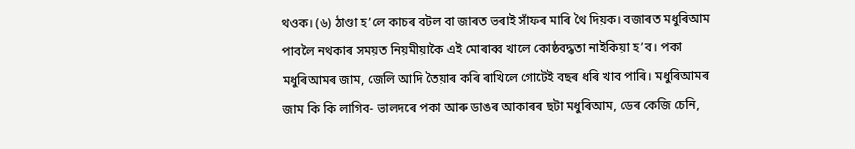থওক। (৬) ঠাণ্ডা হ’লে কাচৰ বটল বা জাৰত ভৰাই সাঁফৰ মাৰি থৈ দিয়ক। বজাৰত মধুৰিআম পাবলৈ নথকাৰ সময়ত নিয়মীয়াকৈ এই মোৰাব্ব খালে কোষ্ঠবদ্ধতা নাইকিয়া হ’ব। পকা মধুৰিআমৰ জাম, জেলি আদি তৈয়াৰ কৰি ৰাখিলে গোটেই বছৰ ধৰি খাব পাৰি। মধুৰিআমৰ জাম কি কি লাগিব- ভালদৰে পকা আৰু ডাঙৰ আকাৰৰ ছটা মধুৰিআম, ডেৰ কেজি চেনি,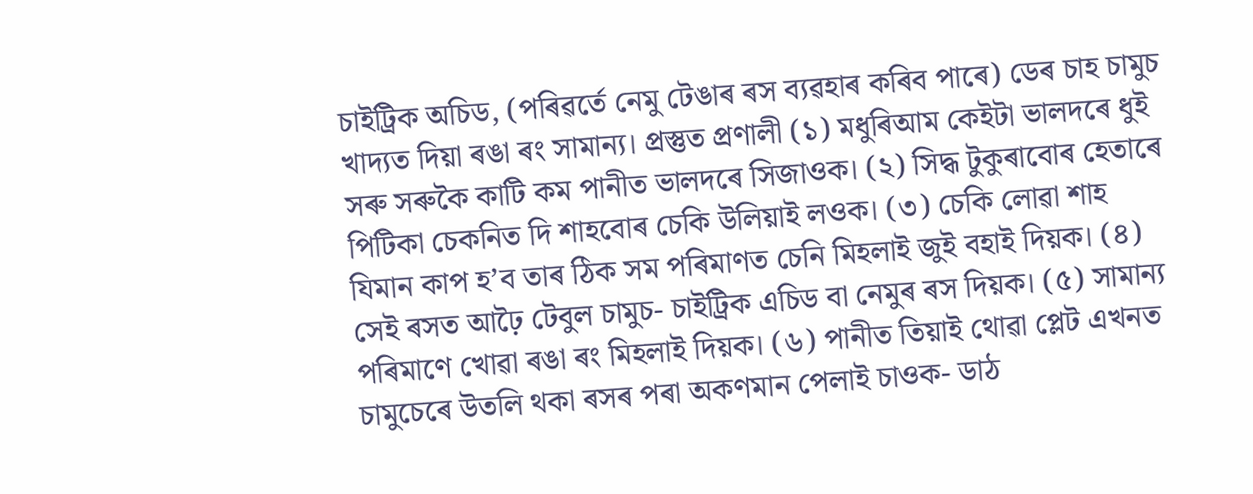চাইট্ৰিক অচিড, (পৰিৱৰ্তে নেমু টেঙাৰ ৰস ব্যৱহাৰ কৰিব পাৰে) ডেৰ চাহ চামুচ খাদ্যত দিয়া ৰঙা ৰং সামান্য। প্ৰস্তুত প্ৰণালী (১) মধুৰিআম কেইটা ভালদৰে ধুই সৰু সৰুকৈ কাটি কম পানীত ভালদৰে সিজাওক। (২) সিদ্ধ টুকুৰাবোৰ হেতাৰে পিটিকা চেকনিত দি শাহবোৰ চেকি উলিয়াই লওক। (৩) চেকি লোৱা শাহ যিমান কাপ হ’ব তাৰ ঠিক সম পৰিমাণত চেনি মিহলাই জুই বহাই দিয়ক। (৪) সেই ৰসত আঢ়ৈ টেবুল চামুচ- চাইট্ৰিক এচিড বা নেমুৰ ৰস দিয়ক। (৫) সামান্য পৰিমাণে খোৱা ৰঙা ৰং মিহলাই দিয়ক। (৬) পানীত তিয়াই থোৱা প্লেট এখনত চামুচেৰে উতলি থকা ৰসৰ পৰা অকণমান পেলাই চাওক- ডাঠ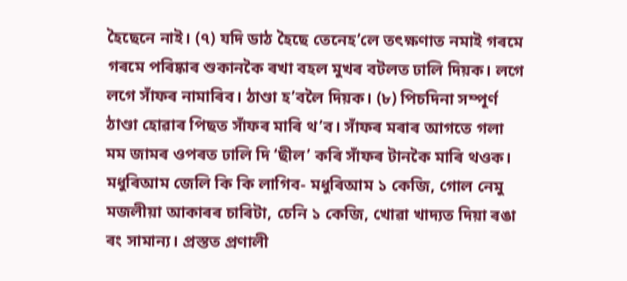হৈছেনে নাই। (৭) যদি ডাঠ হৈছে তেনেহ’লে তৎক্ষণাত নমাই গৰমে গৰমে পৰিষ্কাৰ শুকানকৈ ৰখা বহল মুখৰ বটলত ঢালি দিয়ক। লগে লগে সাঁফৰ নামাৰিব। ঠাণ্ডা হ’বলৈ দিয়ক। (৮) পিচদিনা সম্পূৰ্ণ ঠাণ্ডা হোৱাৰ পিছত সাঁফৰ মাৰি থ’ব। সাঁফৰ মৰাৰ আগতে গলা মম জামৰ ওপৰত ঢালি দি ‘ছীল’ কৰি সাঁফৰ টানকৈ মাৰি থওক। মধুৰিআম জেলি কি কি লাগিব- মধুৰিআম ১ কেজি, গোল নেমু মজলীয়া আকাৰৰ চাৰিটা, চেনি ১ কেজি, খোৱা খাদ্যত দিয়া ৰঙা ৰং সামান্য। প্ৰস্তত প্ৰণালী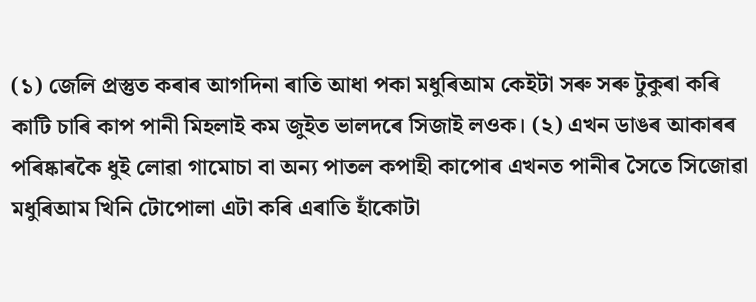(১) জেলি প্ৰস্তুত কৰাৰ আগদিনা ৰাতি আধা পকা মধুৰিআম কেইটা সৰু সৰু টুকুৰা কৰি কাটি চাৰি কাপ পানী মিহলাই কম জুইত ভালদৰে সিজাই লওক। (২) এখন ডাঙৰ আকাৰৰ পৰিষ্কাৰকৈ ধুই লোৱা গামোচা বা অন্য পাতল কপাহী কাপোৰ এখনত পানীৰ সৈতে সিজোৱা মধুৰিআম খিনি টোপোলা এটা কৰি এৰাতি হাঁকোটা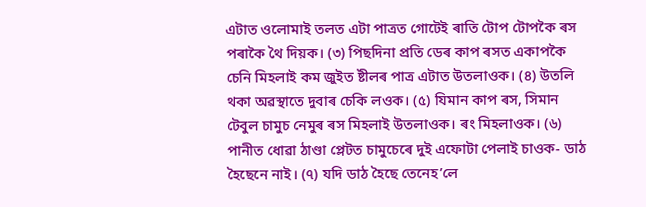এটাত ওলোমাই তলত এটা পাত্ৰত গোটেই ৰাতি টোপ টোপকৈ ৰস পৰাকৈ থৈ দিয়ক। (৩) পিছদিনা প্ৰতি ডেৰ কাপ ৰসত একাপকৈ চেনি মিহলাই কম জুইত ষ্টীলৰ পাত্ৰ এটাত উতলাওক। (৪) উতলি থকা অৱস্থাতে দুবাৰ চেকি লওক। (৫) যিমান কাপ ৰস, সিমান টেবুল চামুচ নেমুৰ ৰস মিহলাই উতলাওক। ৰং মিহলাওক। (৬) পানীত ধোৱা ঠাণ্ডা প্লেটত চামুচেৰে দুই এফোটা পেলাই চাওক- ডাঠ হৈছেনে নাই। (৭) যদি ডাঠ হৈছে তেনেহ’লে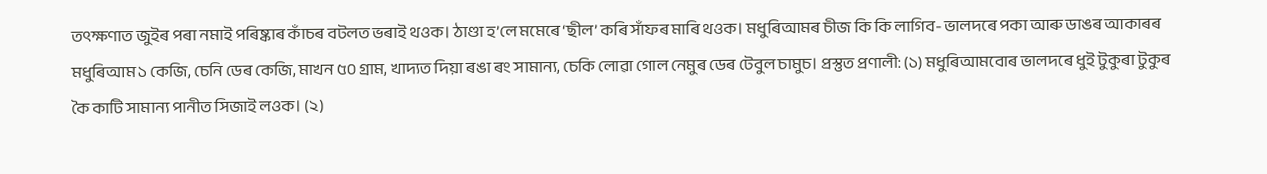তৎক্ষণাত জুইৰ পৰা নমাই পৰিষ্কাৰ কাঁচৰ বটলত ভৰাই থওক। ঠাণ্ডা হ’লে মমেৰে ‘ছীল’ কৰি সাঁফৰ মাৰি থওক। মধুৰিআমৰ চীজ কি কি লাগিব- ভালদৰে পকা আৰু ডাঙৰ আকাৰৰ মধুৰিআম ১ কেজি, চেনি ডেৰ কেজি, মাখন ৫০ গ্ৰাম, খাদ্যত দিয়া ৰঙা ৰং সামান্য, চেকি লোৱা গোল নেমুৰ ডেৰ টেবুল চামুচ। প্ৰস্তুত প্ৰণালী: (১) মধুৰিআমবোৰ ভালদৰে ধুই টুকুৰা টুকুৰ কৈ কাটি সামান্য পানীত সিজাই লওক। (২)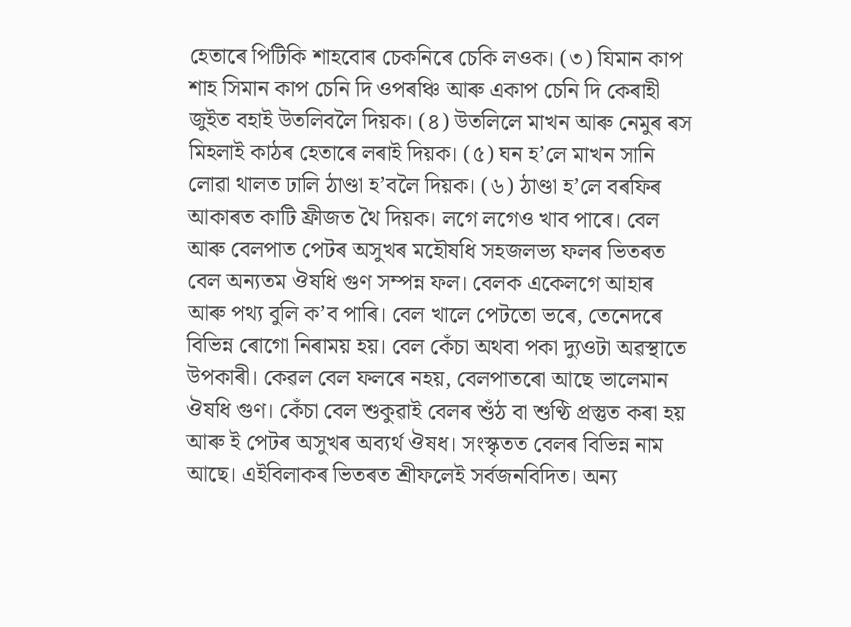হেতাৰে পিটিকি শাহবোৰ চেকনিৰে চেকি লওক। (৩) যিমান কাপ শাহ সিমান কাপ চেনি দি ওপৰঞ্চি আৰু একাপ চেনি দি কেৰাহী জুইত বহাই উতলিবলৈ দিয়ক। (৪) উতলিলে মাখন আৰু নেমুৰ ৰস মিহলাই কাঠৰ হেতাৰে লৰাই দিয়ক। (৫) ঘন হ’লে মাখন সানি লোৱা থালত ঢালি ঠাণ্ডা হ’বলৈ দিয়ক। (৬) ঠাণ্ডা হ’লে বৰফিৰ আকাৰত কাটি ফ্ৰীজত থৈ দিয়ক। লগে লগেও খাব পাৰে। বেল আৰু বেলপাত পেটৰ অসুখৰ মহৌষধি সহজলভ্য ফলৰ ভিতৰত বেল অন্যতম ঔষধি গুণ সম্পন্ন ফল। বেলক একেলগে আহাৰ আৰু পথ্য বুলি ক’ব পাৰি। বেল খালে পেটতো ভৰে, তেনেদৰে বিভিন্ন ৰোগো নিৰাময় হয়। বেল কেঁচা অথবা পকা দ্যুওটা অৱস্থাতে উপকাৰী। কেৱল বেল ফলৰে নহয়, বেলপাতৰো আছে ভালেমান ঔষধি গুণ। কেঁচা বেল শুকুৱাই বেলৰ শুঁঠ বা শুণ্ঠি প্ৰস্তুত কৰা হয় আৰু ই পেটৰ অসুখৰ অব্যৰ্থ ঔষধ। সংস্কৃতত বেলৰ বিভিন্ন নাম আছে। এইবিলাকৰ ভিতৰত শ্ৰীফলেই সৰ্বজনবিদিত। অন্য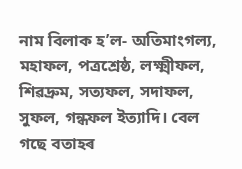নাম বিলাক হ’ল- অতিমাংগল্য, মহাফল, পত্ৰশ্ৰেষ্ঠ, লক্ষ্মীফল, শিৱদ্ৰুম, সত্যফল, সদাফল, সুফল, গন্ধফল ইত্যাদি। বেল গছে বতাহৰ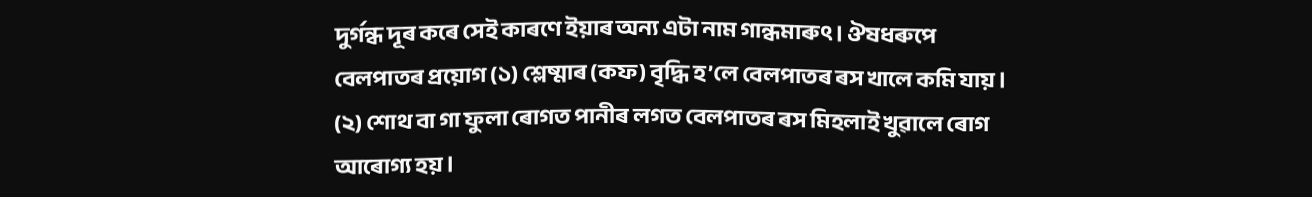দুৰ্গন্ধ দূৰ কৰে সেই কাৰণে ইয়াৰ অন্য এটা নাম গান্ধমাৰুৎ। ঔষধৰুপে বেলপাতৰ প্ৰয়োগ (১) শ্লেষ্মাৰ (কফ) বৃদ্ধি হ’লে বেলপাতৰ ৰস খালে কমি যায়। (২) শোথ বা গা ফুলা ৰোগত পানীৰ লগত বেলপাতৰ ৰস মিহলাই খুৱালে ৰোগ আৰোগ্য হয়।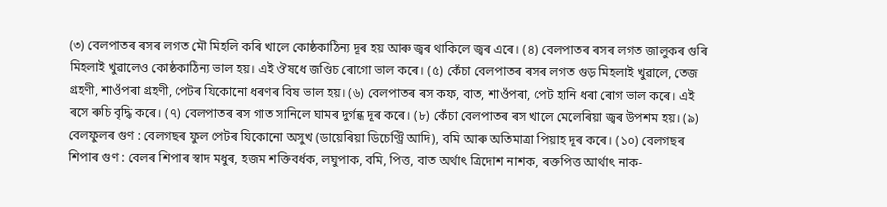(৩) বেলপাতৰ ৰসৰ লগত মৌ মিহলি কৰি খালে কোষ্ঠকাঠিন্য দূৰ হয় আৰু জ্বৰ থাকিলে জ্বৰ এৰে। (৪) বেলপাতৰ ৰসৰ লগত জালুকৰ গুৰি মিহলাই খুৱালেও কোষ্ঠকাঠিন্য ভাল হয়। এই ঔষধে জণ্ডিচ ৰোগো ভাল কৰে। (৫) কেঁচা বেলপাতৰ ৰসৰ লগত গুড় মিহলাই খুৱালে, তেজ গ্ৰহণী, শাওঁপৰা গ্ৰহণী, পেটৰ যিকোনো ধৰণৰ বিষ ভাল হয়। (৬) বেলপাতৰ ৰস কফ, বাত, শাওঁপৰা, পেট হানি ধৰা ৰোগ ভাল কৰে। এই ৰসে ৰুচি বৃদ্ধি কৰে। (৭) বেলপাতৰ ৰস গাত সানিলে ঘামৰ দুৰ্গন্ধ দূৰ কৰে। (৮) কেঁচা বেলপাতৰ ৰস খালে মেলেৰিয়া জ্বৰ উপশম হয়। (৯) বেলফুলৰ গুণ : বেলগছৰ ফুল পেটৰ যিকোনো অসুখ (ডায়েৰিয়া ডিচেণ্ট্ৰি আদি), বমি আৰু অতিমাত্ৰা পিয়াহ দূৰ কৰে। (১০) বেলগছৰ শিপাৰ গুণ : বেলৰ শিপাৰ স্বাদ মধুৰ, হজম শক্তিবৰ্ধক, লঘুপাক, বমি, পিত্ত, বাত অৰ্থাৎ ত্ৰিদোশ নাশক, ৰক্তপিত্ত আৰ্থাৎ নাক-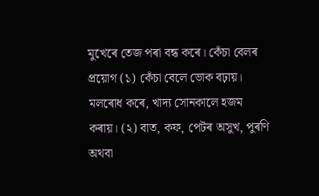মুখেৰে তেজ পৰা বন্ধ কৰে। কেঁচা বেলৰ প্ৰয়োগ (১) কেঁচা বেলে ভোক বঢ়ায়। মলৰোধ কৰে, খাদ্য সোনকালে হজম কৰায়। (২) বাত, কফ, পেটৰ অসুখ, পুৰণি অথবা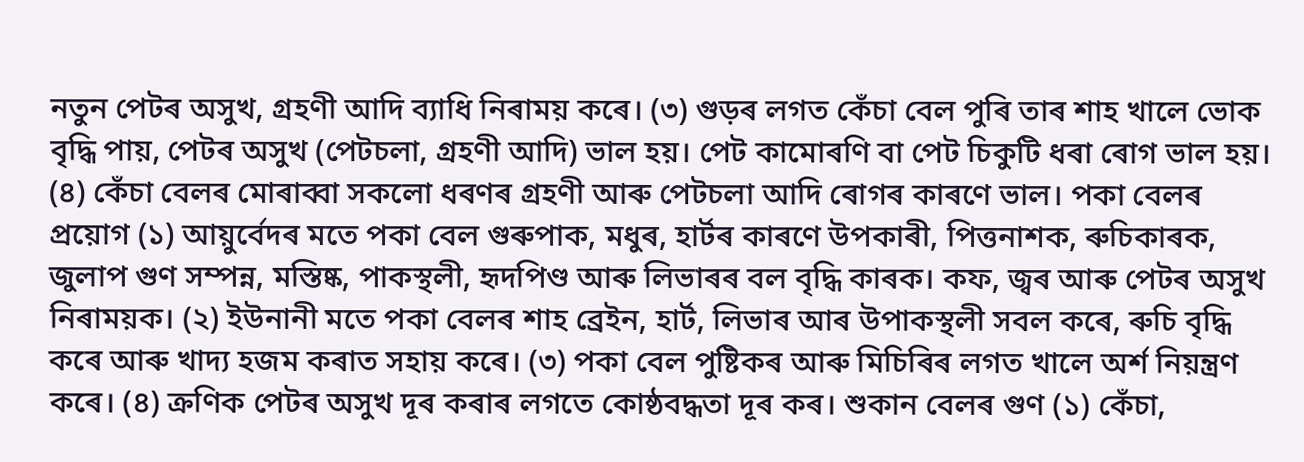নতুন পেটৰ অসুখ, গ্ৰহণী আদি ব্যাধি নিৰাময় কৰে। (৩) গুড়ৰ লগত কেঁচা বেল পুৰি তাৰ শাহ খালে ভোক বৃদ্ধি পায়, পেটৰ অসুখ (পেটচলা, গ্ৰহণী আদি) ভাল হয়। পেট কামোৰণি বা পেট চিকুটি ধৰা ৰোগ ভাল হয়। (৪) কেঁচা বেলৰ মোৰাব্বা সকলো ধৰণৰ গ্ৰহণী আৰু পেটচলা আদি ৰোগৰ কাৰণে ভাল। পকা বেলৰ প্ৰয়োগ (১) আয়ুৰ্বেদৰ মতে পকা বেল গুৰুপাক, মধুৰ, হাৰ্টৰ কাৰণে উপকাৰী, পিত্তনাশক, ৰুচিকাৰক, জুলাপ গুণ সম্পন্ন, মস্তিষ্ক, পাকস্থলী, হৃদপিণ্ড আৰু লিভাৰৰ বল বৃদ্ধি কাৰক। কফ, জ্বৰ আৰু পেটৰ অসুখ নিৰাময়ক। (২) ইউনানী মতে পকা বেলৰ শাহ ব্ৰেইন, হাৰ্ট, লিভাৰ আৰ উপাকস্থলী সবল কৰে, ৰুচি বৃদ্ধি কৰে আৰু খাদ্য হজম কৰাত সহায় কৰে। (৩) পকা বেল পুষ্টিকৰ আৰু মিচিৰিৰ লগত খালে অৰ্শ নিয়ন্ত্ৰণ কৰে। (৪) ক্ৰণিক পেটৰ অসুখ দূৰ কৰাৰ লগতে কোষ্ঠবদ্ধতা দূৰ কৰ। শুকান বেলৰ গুণ (১) কেঁচা,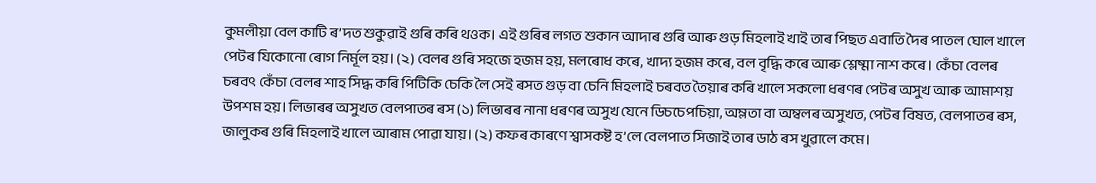কুমলীয়া বেল কাটি ৰ’দত শুকুৱাই গুৰি কৰি থওক। এই গুৰিৰ লগত শুকান আদাৰ গুৰি আৰু গুড় মিহলাই খাই তাৰ পিছত এবাতি দৈৰ পাতল ঘোল খালে পেটৰ যিকোনো ৰোগ নিৰ্মূল হয়। (২) বেলৰ গুৰি সহজে হজম হয়, মলৰোধ কৰে, খাদ্য হজম কৰে, বল বৃদ্ধি কৰে আৰু শ্লেষ্মা নাশ কৰে। কেঁচা বেলৰ চৰবৎ কেঁচা বেলৰ শাহ সিদ্ধ কৰি পিটিকি চেকি লৈ সেই ৰসত গুড় বা চেনি মিহলাই চৰবত তৈয়াৰ কৰি খালে সকলো ধৰণৰ পেটৰ অসুখ আৰু আমাশয় উপশম হয়। লিভাৰৰ অসুখত বেলপাতৰ ৰস (১) লিভাৰৰ নানা ধৰণৰ অসুখ যেনে ডিচচেপচিয়া, অম্লতা বা অম্বলৰ অসুখত, পেটৰ বিষত, বেলপাতৰ ৰস, জালুকৰ গুৰি মিহলাই খালে আৰাম পোৱা যায়। (২) কফৰ কাৰণে শ্বাসকষ্ট হ’লে বেলপাত সিজাই তাৰ ডাঠ ৰস খুৱালে কমে।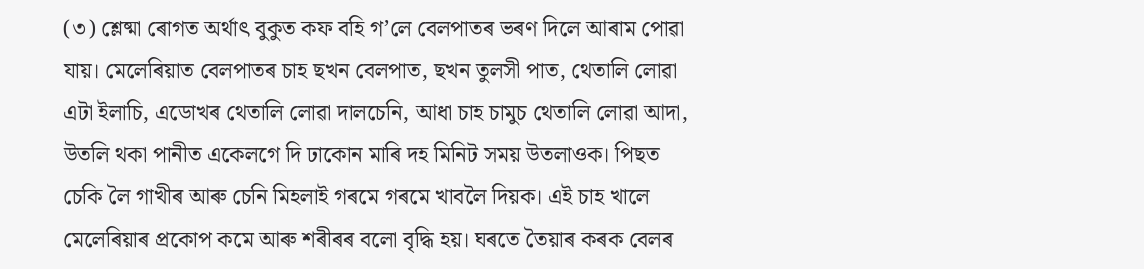(৩) শ্লেষ্মা ৰোগত অৰ্থাৎ বুকুত কফ বহি গ’লে বেলপাতৰ ভৰণ দিলে আৰাম পোৱা যায়। মেলেৰিয়াত বেলপাতৰ চাহ ছখন বেলপাত, ছখন তুলসী পাত, থেতালি লোৱা এটা ইলাচি, এডোখৰ থেতালি লোৱা দালচেনি, আধা চাহ চামুচ থেতালি লোৱা আদা, উতলি থকা পানীত একেলগে দি ঢাকোন মাৰি দহ মিনিট সময় উতলাওক। পিছত চেকি লৈ গাখীৰ আৰু চেনি মিহলাই গৰমে গৰমে খাবলৈ দিয়ক। এই চাহ খালে মেলেৰিয়াৰ প্ৰকোপ কমে আৰু শৰীৰৰ বলো বৃদ্ধি হয়। ঘৰতে তৈয়াৰ কৰক বেলৰ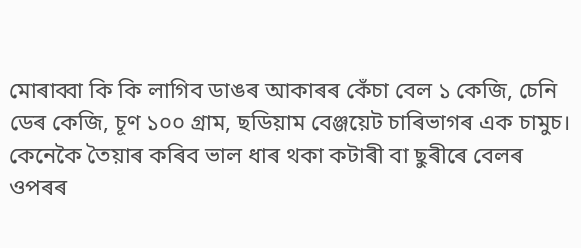মোৰাব্বা কি কি লাগিব ডাঙৰ আকাৰৰ কেঁচা বেল ১ কেজি, চেনি ডেৰ কেজি, চূণ ১০০ গ্ৰাম, ছডিয়াম বেঞ্জয়েট চাৰিভাগৰ এক চামুচ। কেনেকৈ তৈয়াৰ কৰিব ভাল ধাৰ থকা কটাৰী বা ছুৰীৰে বেলৰ ওপৰৰ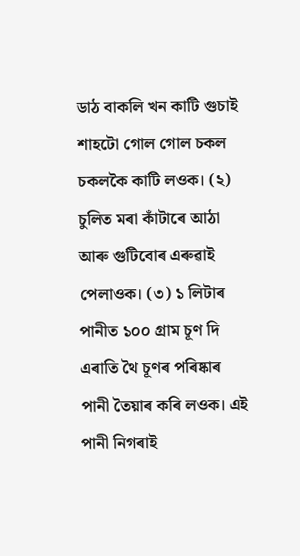ডাঠ বাকলি খন কাটি গুচাই শাহটো গোল গোল চকল চকলকৈ কাটি লওক। (২) চুলিত মৰা কাঁটাৰে আঠা আৰু গুটিবোৰ এৰুৱাই পেলাওক। (৩) ১ লিটাৰ পানীত ১০০ গ্ৰাম চূণ দি এৰাতি থৈ চূণৰ পৰিষ্কাৰ পানী তৈয়াৰ কৰি লওক। এই পানী নিগৰাই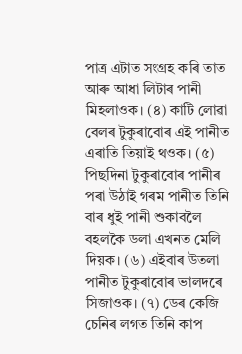পাত্ৰ এটাত সংগ্ৰহ কৰি তাত আৰু আধা লিটাৰ পানী মিহলাওক। (৪) কাটি লোৱা বেলৰ টুকুৰাবোৰ এই পানীত এৰাতি তিয়াই থওক। (৫) পিছদিনা টুকুৰাবোৰ পানীৰ পৰা উঠাই গৰম পানীত তিনি বাৰ ধুই পানী শুকাবলৈ বহলকৈ ডলা এখনত মেলি দিয়ক। (৬) এইবাৰ উতলা পানীত টুকুৰাবোৰ ভালদৰে সিজাওক। (৭) ডেৰ কেজি চেনিৰ লগত তিনি কাপ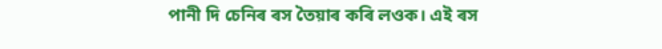পানী দি চেনিৰ ৰস তৈয়াৰ কৰি লওক। এই ৰস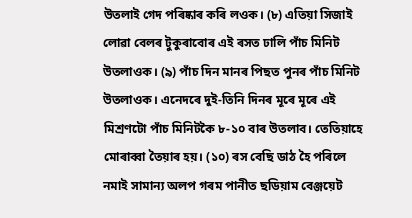উতলাই গেদ পৰিষ্কাৰ কৰি লওক। (৮) এতিয়া সিজাই লোৱা বেলৰ টুকুৰাবোৰ এই ৰসত ঢালি পাঁচ মিনিট উতলাওক। (৯) পাঁচ দিন মানৰ পিছত পুনৰ পাঁচ মিনিট উতলাওক। এনেদৰে দুই-তিনি দিনৰ মূৰে মূৰে এই মিশ্ৰণটো পাঁচ মিনিটকৈ ৮-১০ বাৰ উতলাব। তেতিয়াহে মোৰাব্বা তৈয়াৰ হয়। (১০) ৰস বেছি ডাঠ হৈ পৰিলে নমাই সামান্য অলপ গৰম পানীত ছডিয়াম বেঞ্জয়েট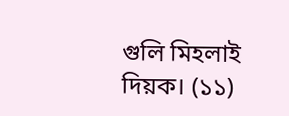গুলি মিহলাই দিয়ক। (১১)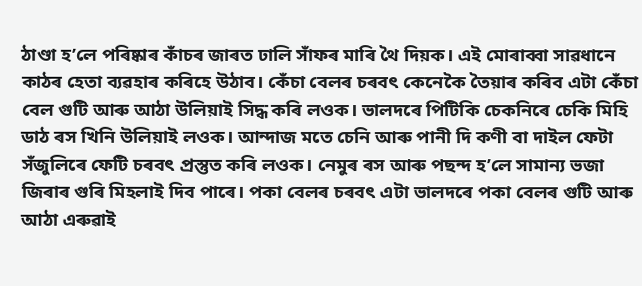ঠাণ্ডা হ’লে পৰিষ্কাৰ কাঁচৰ জাৰত ঢালি সাঁফৰ মাৰি থৈ দিয়ক। এই মোৰাব্বা সাৱধানে কাঠৰ হেতা ব্যৱহাৰ কৰিহে উঠাব। কেঁচা বেলৰ চৰবৎ কেনেকৈ তৈয়াৰ কৰিব এটা কেঁচা বেল গুটি আৰু আঠা উলিয়াই সিদ্ধ কৰি লওক। ভালদৰে পিটিকি চেকনিৰে চেকি মিহি ডাঠ ৰস খিনি উলিয়াই লওক। আন্দাজ মতে চেনি আৰু পানী দি কণী বা দাইল ফেটা সঁজুলিৰে ফেটি চৰবৎ প্ৰস্তুত কৰি লওক। নেমুৰ ৰস আৰু পছন্দ হ’লে সামান্য ভজা জিৰাৰ গুৰি মিহলাই দিব পাৰে। পকা বেলৰ চৰবৎ এটা ভালদৰে পকা বেলৰ গুটি আৰু আঠা এৰুৱাই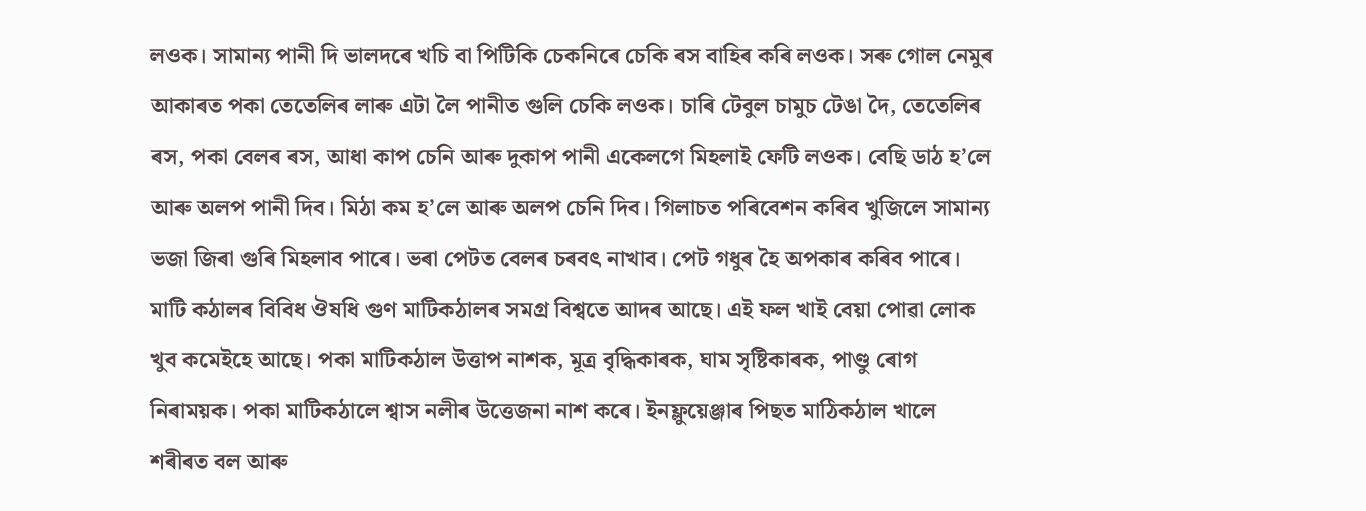লওক। সামান্য পানী দি ভালদৰে খচি বা পিটিকি চেকনিৰে চেকি ৰস বাহিৰ কৰি লওক। সৰু গোল নেমুৰ আকাৰত পকা তেতেলিৰ লাৰু এটা লৈ পানীত গুলি চেকি লওক। চাৰি টেবুল চামুচ টেঙা দৈ, তেতেলিৰ ৰস, পকা বেলৰ ৰস, আধা কাপ চেনি আৰু দুকাপ পানী একেলগে মিহলাই ফেটি লওক। বেছি ডাঠ হ’লে আৰু অলপ পানী দিব। মিঠা কম হ’লে আৰু অলপ চেনি দিব। গিলাচত পৰিবেশন কৰিব খুজিলে সামান্য ভজা জিৰা গুৰি মিহলাব পাৰে। ভৰা পেটত বেলৰ চৰবৎ নাখাব। পেট গধুৰ হৈ অপকাৰ কৰিব পাৰে। মাটি কঠালৰ বিবিধ ঔষধি গুণ মাটিকঠালৰ সমগ্ৰ বিশ্বতে আদৰ আছে। এই ফল খাই বেয়া পোৱা লোক খুব কমেইহে আছে। পকা মাটিকঠাল উত্তাপ নাশক, মূত্ৰ বৃদ্ধিকাৰক, ঘাম সৃষ্টিকাৰক, পাণ্ডু ৰোগ নিৰাময়ক। পকা মাটিকঠালে শ্বাস নলীৰ উত্তেজনা নাশ কৰে। ইনফ্লুয়েঞ্জাৰ পিছত মাঠিকঠাল খালে শৰীৰত বল আৰু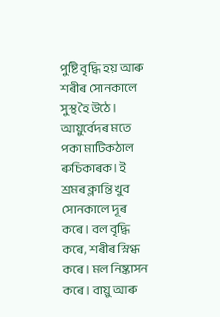পুষ্টি বৃদ্ধি হয় আৰু শৰীৰ সোনকালে সুস্থ হৈ উঠে। আয়ুৰ্বেদৰ মতে পকা মাটিকঠাল ৰুচিকাৰক। ই শ্ৰমৰ ক্লান্তি খুব সোনকালে দূৰ কৰে। বল বৃদ্ধি কৰে, শৰীৰ স্নিগ্ধ কৰে। মল নিষ্কাসন কৰে। বায়ু আৰু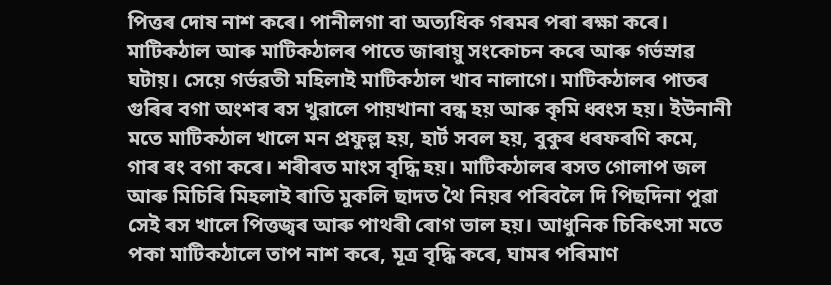পিত্তৰ দোষ নাশ কৰে। পানীলগা বা অত্যধিক গৰমৰ পৰা ৰক্ষা কৰে। মাটিকঠাল আৰু মাটিকঠালৰ পাতে জাৰায়ু সংকোচন কৰে আৰু গৰ্ভস্ৰাৱ ঘটায়। সেয়ে গৰ্ভৱতী মহিলাই মাটিকঠাল খাব নালাগে। মাটিকঠালৰ পাতৰ গুৰিৰ বগা অংশৰ ৰস খুৱালে পায়খানা বন্ধ হয় আৰু কৃমি ধ্বংস হয়। ইউনানী মতে মাটিকঠাল খালে মন প্ৰফুল্ল হয়, হাৰ্ট সবল হয়, বুকুৰ ধৰফৰণি কমে, গাৰ ৰং বগা কৰে। শৰীৰত মাংস বৃদ্ধি হয়। মাটিকঠালৰ ৰসত গোলাপ জল আৰু মিচিৰি মিহলাই ৰাতি মুকলি ছাদত থৈ নিয়ৰ পৰিবলৈ দি পিছদিনা পুৱা সেই ৰস খালে পিত্তজ্বৰ আৰু পাথৰী ৰোগ ভাল হয়। আধুনিক চিকিৎসা মতে পকা মাটিকঠালে তাপ নাশ কৰে, মূত্ৰ বৃদ্ধি কৰে, ঘামৰ পৰিমাণ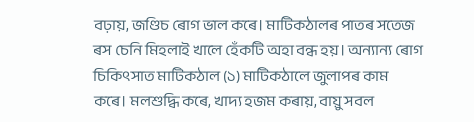বঢ়ায়, জণ্ডিচ ৰোগ ভাল কৰে। মাটিকঠালৰ পাতৰ সতেজ ৰস চেনি মিহলাই খালে হেঁকটি অহা বন্ধ হয়। অন্যান্য ৰোগ চিকিৎসাত মাটিকঠাল (১) মাটিকঠালে জুলাপৰ কাম কৰে। মলশুদ্ধি কৰে, খাদ্য হজম কৰায়, বায়ু সবল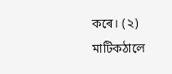কৰে। (২) মাটিকঠালে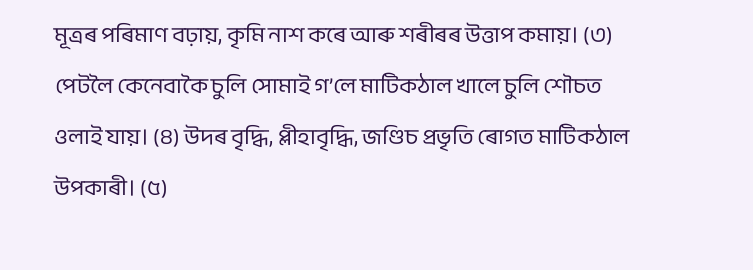মূত্ৰৰ পৰিমাণ বঢ়ায়, কৃমি নাশ কৰে আৰু শৰীৰৰ উত্তাপ কমায়। (৩) পেটলৈ কেনেবাকৈ চুলি সোমাই গ’লে মাটিকঠাল খালে চুলি শৌচত ওলাই যায়। (৪) উদৰ বৃদ্ধি, প্লীহাবৃদ্ধি, জণ্ডিচ প্ৰভৃতি ৰোগত মাটিকঠাল উপকাৰী। (৫)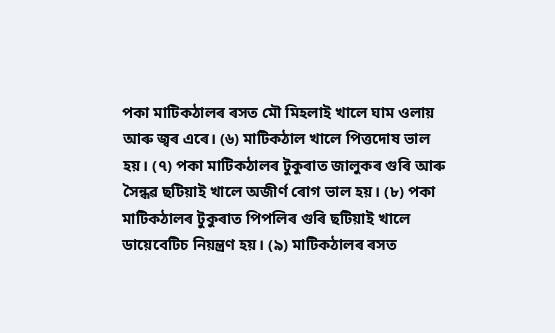পকা মাটিকঠালৰ ৰসত মৌ মিহলাই খালে ঘাম ওলায় আৰু জ্বৰ এৰে। (৬) মাটিকঠাল খালে পিত্তদোষ ভাল হয়। (৭) পকা মাটিকঠালৰ টুকুৰাত জালুকৰ গুৰি আৰু সৈন্ধৱ ছটিয়াই খালে অজীৰ্ণ ৰোগ ভাল হয়। (৮) পকা মাটিকঠালৰ টুকুৰাত পিপলিৰ গুৰি ছটিয়াই খালে ডায়েবেটিচ নিয়ন্ত্ৰণ হয়। (৯) মাটিকঠালৰ ৰসত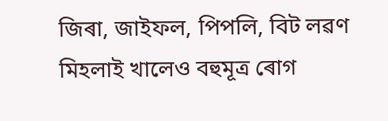জিৰা, জাইফল, পিপলি, বিট লৱণ মিহলাই খালেও বহুমূত্ৰ ৰোগ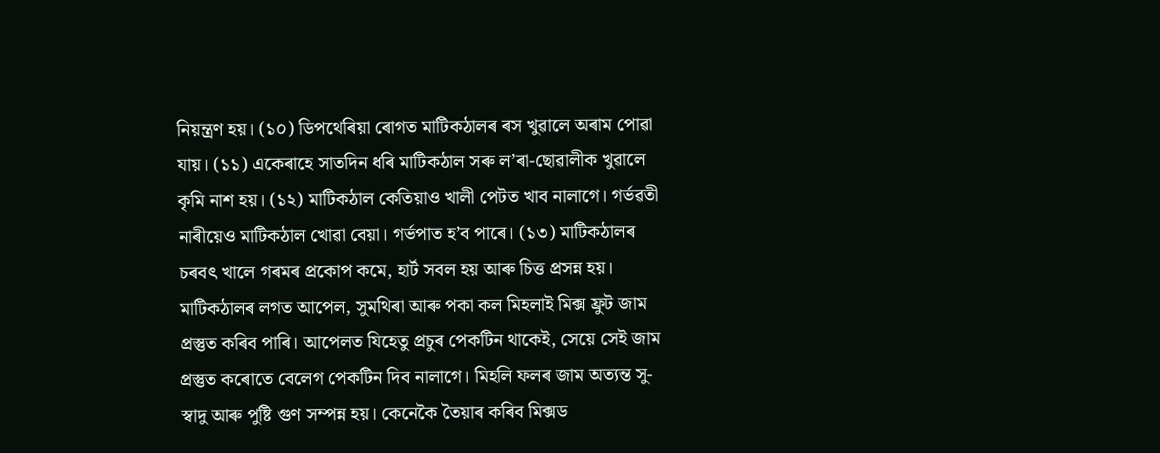নিয়ন্ত্ৰণ হয়। (১০) ডিপথেৰিয়া ৰোগত মাটিকঠালৰ ৰস খুৱালে অৰাম পোৱা যায়। (১১) একেৰাহে সাতদিন ধৰি মাটিকঠাল সৰু ল’ৰা-ছোৱালীক খুৱালে কৃমি নাশ হয়। (১২) মাটিকঠাল কেতিয়াও খালী পেটত খাব নালাগে। গৰ্ভৱতী নাৰীয়েও মাটিকঠাল খোৱা বেয়া। গৰ্ভপাত হ’ব পাৰে। (১৩) মাটিকঠালৰ চৰবৎ খালে গৰমৰ প্ৰকোপ কমে, হাৰ্ট সবল হয় আৰু চিত্ত প্ৰসন্ন হয়। মাটিকঠালৰ লগত আপেল, সুমথিৰা আৰু পকা কল মিহলাই মিক্স ফ্ৰুট জাম প্ৰস্তুত কৰিব পাৰি। আপেলত যিহেতু প্ৰচুৰ পেকটিন থাকেই, সেয়ে সেই জাম প্ৰস্তুত কৰোতে বেলেগ পেকটিন দিব নালাগে। মিহলি ফলৰ জাম অত্যন্ত সু-স্বাদু আৰু পুষ্টি গুণ সম্পন্ন হয়। কেনেকৈ তৈয়াৰ কৰিব মিক্সড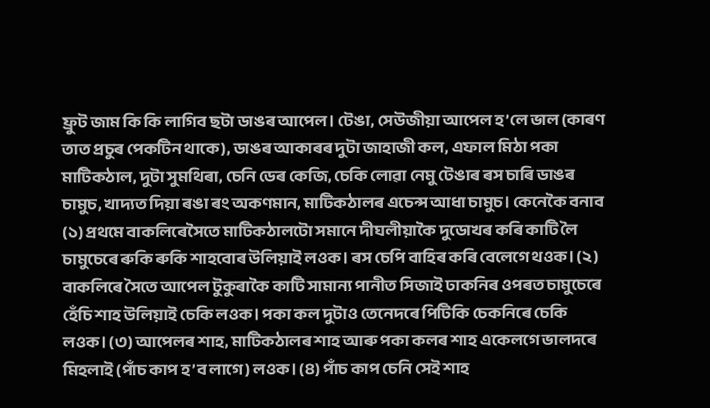ফ্ৰুট জাম কি কি লাগিব ছটা ডাঙৰ আপেল। টেঙা, সেউজীয়া আপেল হ’লে ভাল (কাৰণ তাত প্ৰচুৰ পেকটিন থাকে), ডাঙৰ আকাৰৰ দুটা জাহাজী কল, এফাল মিঠা পকা মাটিকঠাল, দুটা সুমথিৰা, চেনি ডেৰ কেজি, চেকি লোৱা নেমু টেঙাৰ ৰস চাৰি ডাঙৰ চামুচ, খাদ্যত দিয়া ৰঙা ৰং অকণমান, মাটিকঠালৰ এচেন্স আধা চামুচ। কেনেকৈ বনাব (১) প্ৰথমে বাকলিৰেসৈতে মাটিকঠালটো সমানে দীঘলীয়াকৈ দুডোখৰ কৰি কাটি লৈ চামুচেৰে ৰুকি ৰুকি শাহবোৰ উলিয়াই লওক। ৰস চেপি বাহিৰ কৰি বেলেগে থওক। (২) বাকলিৰে সৈতে আপেল টুকুৰাকৈ কাটি সামান্য পানীত সিজাই ঢাকনিৰ ওপৰত চামুচেৰে হেঁচি শাহ উলিয়াই চেকি লওক। পকা কল দুটাও তেনেদৰে পিটিকি চেকনিৰে চেকি লওক। (৩) আপেলৰ শাহ, মাটিকঠালৰ শাহ আৰু পকা কলৰ শাহ একেলগে ভালদৰে মিহলাই (পাঁচ কাপ হ’ব লাগে) লওক। (৪) পাঁচ কাপ চেনি সেই শাহ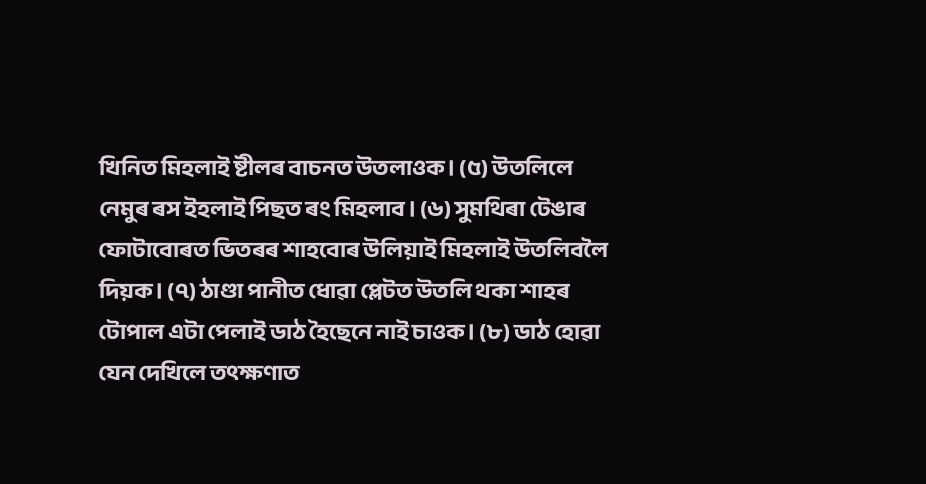খিনিত মিহলাই ষ্টীলৰ বাচনত উতলাওক। (৫) উতলিলে নেমুৰ ৰস ইহলাই পিছত ৰং মিহলাব। (৬) সুমথিৰা টেঙাৰ ফোটাবোৰত ভিতৰৰ শাহবোৰ উলিয়াই মিহলাই উতলিবলৈ দিয়ক। (৭) ঠাণ্ডা পানীত ধোৱা প্লেটত উতলি থকা শাহৰ টোপাল এটা পেলাই ডাঠ হৈছেনে নাই চাওক। (৮) ডাঠ হোৱা যেন দেখিলে তৎক্ষণাত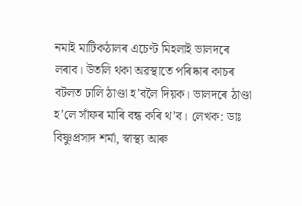নমাই মাটিকঠালৰ এচেণ্ট মিহলাই ভালদৰে লৰাব। উতলি থকা অৱস্থাতে পৰিষ্কাৰ কাচৰ বটলত ঢালি ঠাণ্ডা হ’বলৈ দিয়ক। ভালদৰে ঠাণ্ডা হ’লে সাঁফৰ মাৰি বন্ধ কৰি থ’ব। লেখক: ডাঃ বিষ্ণুপ্ৰসাদ শৰ্মা, স্বাস্থ্য আৰু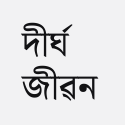দীৰ্ঘ জীৱন